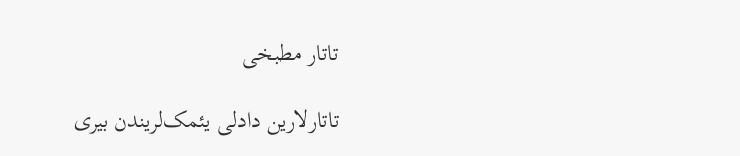تاتار مطبخی

تاتارلارین دادلی یئمک‌لریندن بیری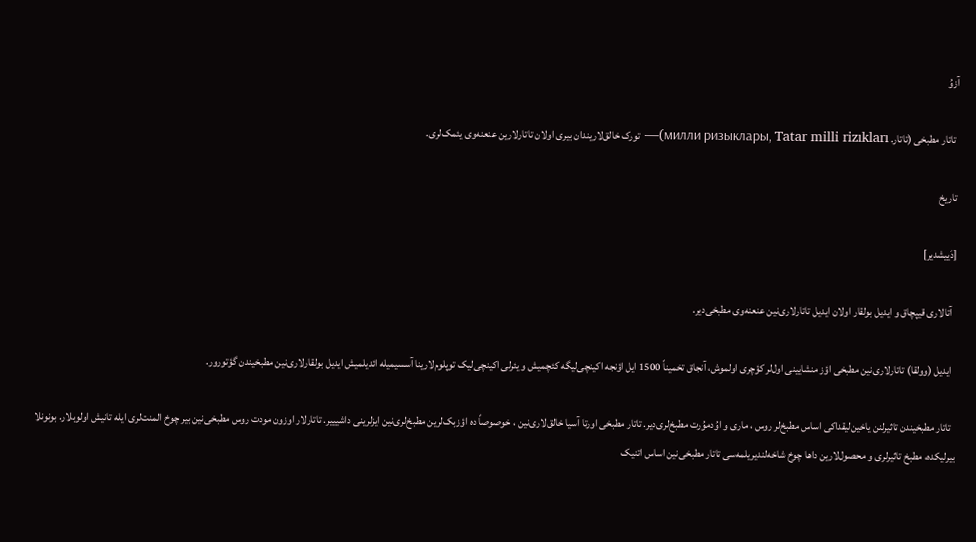آزوُ

 تاتار مطبخی (تاتار. милли ризыклары, Tatar milli rizıkları)— تورک خالق‌لاریندان بیری اولان تاتارلارین عنعنه‌وی یئمک‌لری.

تاریخ

[دَییشدیر]

  آتالاری قیپچاق و ایدیل بولقار اولان ایدیل تاتارلاری‌نین عنعنه‌وی مطبخی‌دیر.

  ایدیل (وولقا) تاتارلاری‌نین مطبخی اؤز منشایینی اول‌لر کؤچری اولموش، آنجاق تخمیناً 1500 ایل اؤنجه اکینچی‌لیگه کئچمیش و یئرلی اکینچی‌لیک توپلوم‌لارینا آسسیمیله ائدیلمیش ایدیل بولقارلاری‌نین مطبخیندن گؤتورور.

  تاتار مطبخیندن تاثیرلنن یاخین‌لیقداکی اساس مطبخ‌لر روس ، ماری و اوُدموُرت مطبخ‌لری‌دیر. تاتار مطبخی اورتا آسیا خالق‌لاری‌نین ، خوصوصاً ده اؤزبک‌لرین مطبخ‌لری‌نین ایزلرینی داشیییر. تاتارلار اوزون مودت روس مطبخی‌نین بیر چوخ المنت‌لری ایله تانیش اولوبلار. بونونلا بیرلیکده، مطبخ تاثیرلری و محصول‌لارین داها چوخ شاخه‌لندیریلمه‌سی تاتار مطبخی‌نین اساس اتنیک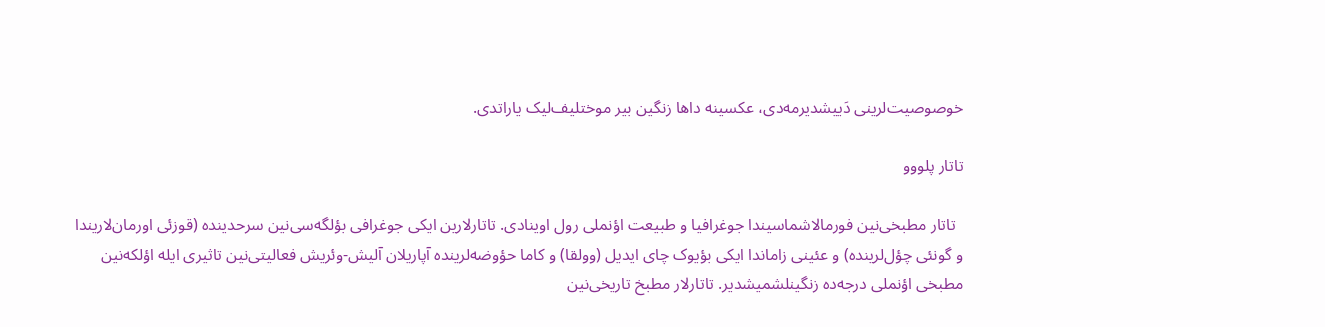خوصوصیت‌لرینی دَییشدیرمه‌دی، عکسینه داها زنگین بیر موختلیف‌لیک یاراتدی.

تاتار پلووو

  تاتار مطبخی‌نین فورمالاشماسیندا جوغرافیا و طبیعت اؤنملی رول اوینادی. تاتارلارین ایکی جوغرافی بؤلگه‌سی‌نین سرحدینده (قوزئی اورمان‌لاریندا و گونئی چؤل‌لرینده) و عئینی زاماندا ایکی بؤیوک چای ایدیل (وولقا) و کاما حؤوضه‌لرینده آپاریلان آلیش-وئریش فعالیتی‌نین تاثیری ایله اؤلکه‌نین مطبخی اؤنملی درجه‌ده زنگینلشمیشدیر. تاتارلار مطبخ تاریخی‌نین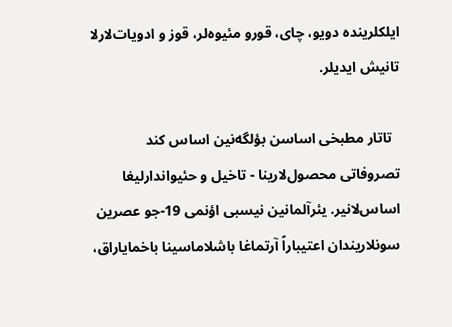ایلکلرینده دویو، چای، قورو مئیوه‌لر، قوز و ادویات‌لارلا تانیش ایدیلر.

  تاتار مطبخی اساسن بؤلگه‌نین اساس کند تصروفاتی محصول‌لارینا - تاخیل و حئیواندارلیغا اساس‌لانیر. یئرآلمانین نیسبی اؤنمی 19-جو عصرین سونلاریندان اعتیباراً آرتماغا باشلاماسینا باخمایاراق،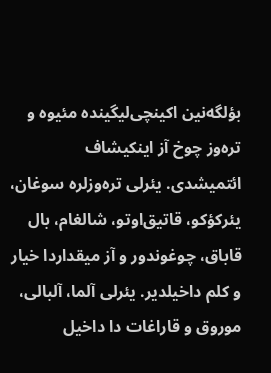بؤلگه‌نین اکینچی‌لیگینده مئیوه و تره‌وز چوخ آز اینکیشاف ائتمیشدی. یئرلی تره‌وزلره سوغان، یئرکؤکو، قاتیق‌اوتو، شالغام، بال قاباق، چوغوندور و آز میقداردا خیار و کلم داخیلدیر. یئرلی آلما، آلبالی، موروق و قاراغات دا داخیل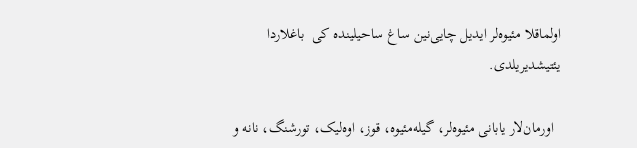اولماقلا مئیوه‌لر ایدیل چایی‌نین ساغ ساحیلینده کی  باغلاردا یئتیشدیریلدی.

  اورمان‌لار یابانی مئیوه‌لر، گیله‌مئیوه، قوز، اوه‌لیک، تورشنگ، نانه و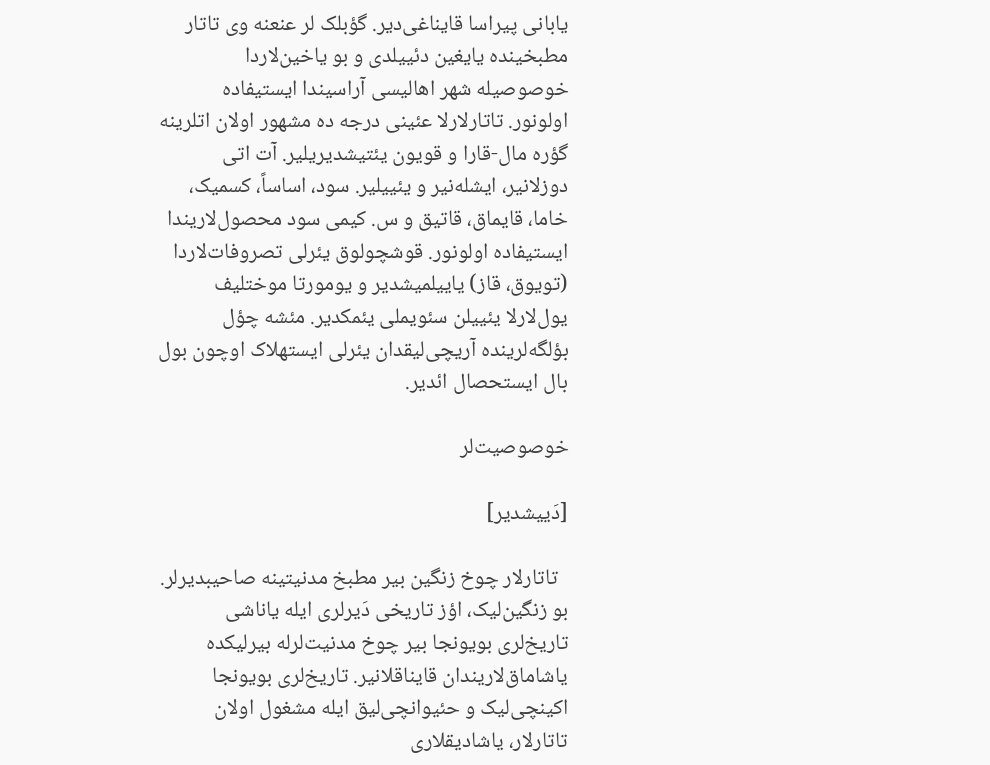یابانی پیراسا قایناغی‌دیر. گؤبلک لر عنعنه وی تاتار مطبخینده یایغین دئییلدی و بو یاخین‌لاردا خوصوصیله شهر اهالیسی آراسیندا ایستیفاده اولونور. تاتارلارلا عئینی درجه ده مشهور اولان اتلرینه گؤره مال-قارا و قویون یئتیشدیریلیر. آت اتی دوزلانیر، ایشله‌نیر و یئییلیر. سود، اساساً، کسمیک، خاما، قایماق، قاتیق و س. کیمی سود محصول‌لاریندا ایستیفاده اولونور. قوشچولوق یئرلی تصروفات‌لاردا (تویوق، قاز) یاییلمیشدیر و یومورتا موختلیف یول‌لارلا یئییلن سئویملی یئمکدیر. مئشه چؤل بؤلگه‌لرینده آریچی‌لیقدان یئرلی ایستهلاک اوچون بول بال ایستحصال ائدیر.

خوصوصیت‌لر

[دَییشدیر]

  تاتارلار چوخ زنگین بیر مطبخ مدنیتینه صاحیبدیرلر. بو زنگین‌لیک، اؤز تاریخی دَیرلری ایله یاناشی تاریخ‌لری بویونجا بیر چوخ مدنیت‌لرله بیرلیکده یاشاماق‌لاریندان قایناقلانیر. تاریخ‌لری بویونجا اکینچی‌لیک و حئیوانچی‌لیق ایله مشغول اولان تاتارلار، یاشادیقلاری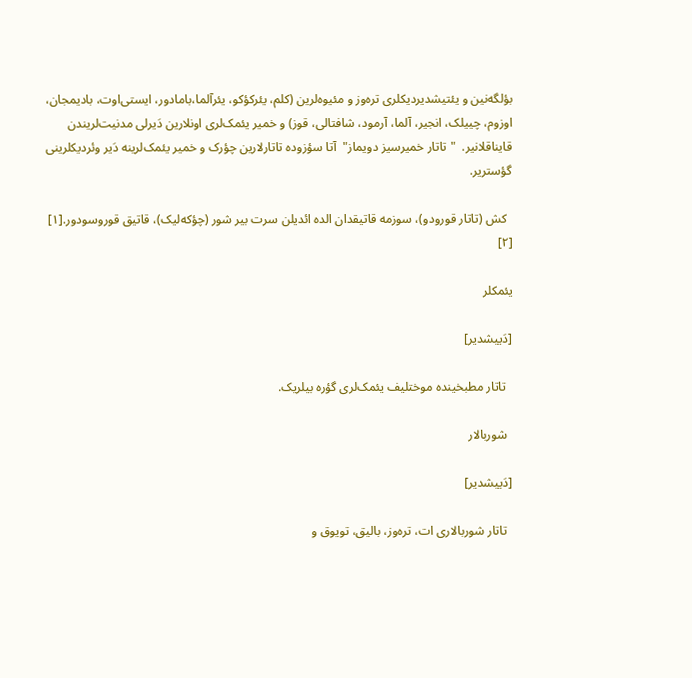بؤلگه‌نین و یئتیشدیردیکلری تره‌وز و مئیوه‌لرین (کلم، یئرکؤکو، یئرآلما،بامادور، ایستی‌اوت، بادیمجان، اوزوم، چییلک، انجیر، آلما، آرمود، شافتالی، قوز) و خمیر یئمک‌لری اونلارین دَیرلی مدنیت‌لریندن قایناقلانیر.  "تاتار خمیرسیز دویماز‌"  آتا سؤزوده تاتارلارین چؤرک و خمیر یئمک‌لرینه دَیر وئردیکلرینی گؤستریر.

  کش (تاتار قورودو)، سوزمه قاتیقدان الده ائدیلن سرت بیر شور (چؤکه‌لیک)، قاتیق قوروسودور.[۱] [۲]

یئمکلر

[دَییشدیر]

  تاتار مطبخینده موختلیف یئمک‌لری گؤره بیلریک.

  شوربالار

[دَییشدیر]

  تاتار شوربالاری ات، تره‌وز، بالیق، تویوق و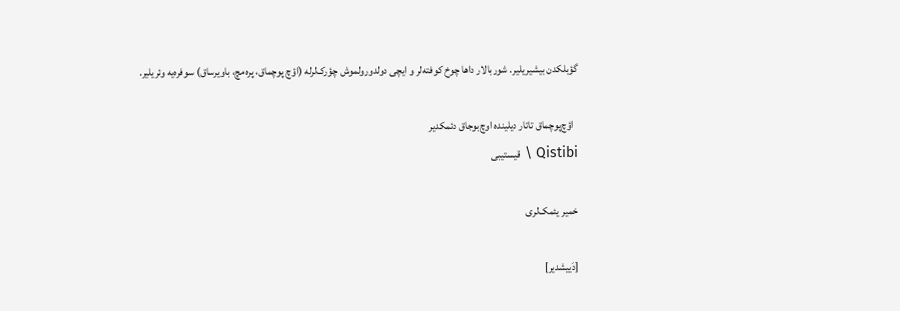گؤبلکدن بیشیریلیر. شوربالار داها چوخ کوفته‌لر و ایچی دولدورولموش چؤرک‌لرله (اؤچ پوچماق، پره‌مچ، باویرساق) سوفره‌یه وئریلیر.

  اؤچ‌پوچماق تاتار دیلینده اوچ‌بوجاق دئمکدیر
Qistibi \ قیستیبی

خمیر یئمک‌لری

[دَییشدیر]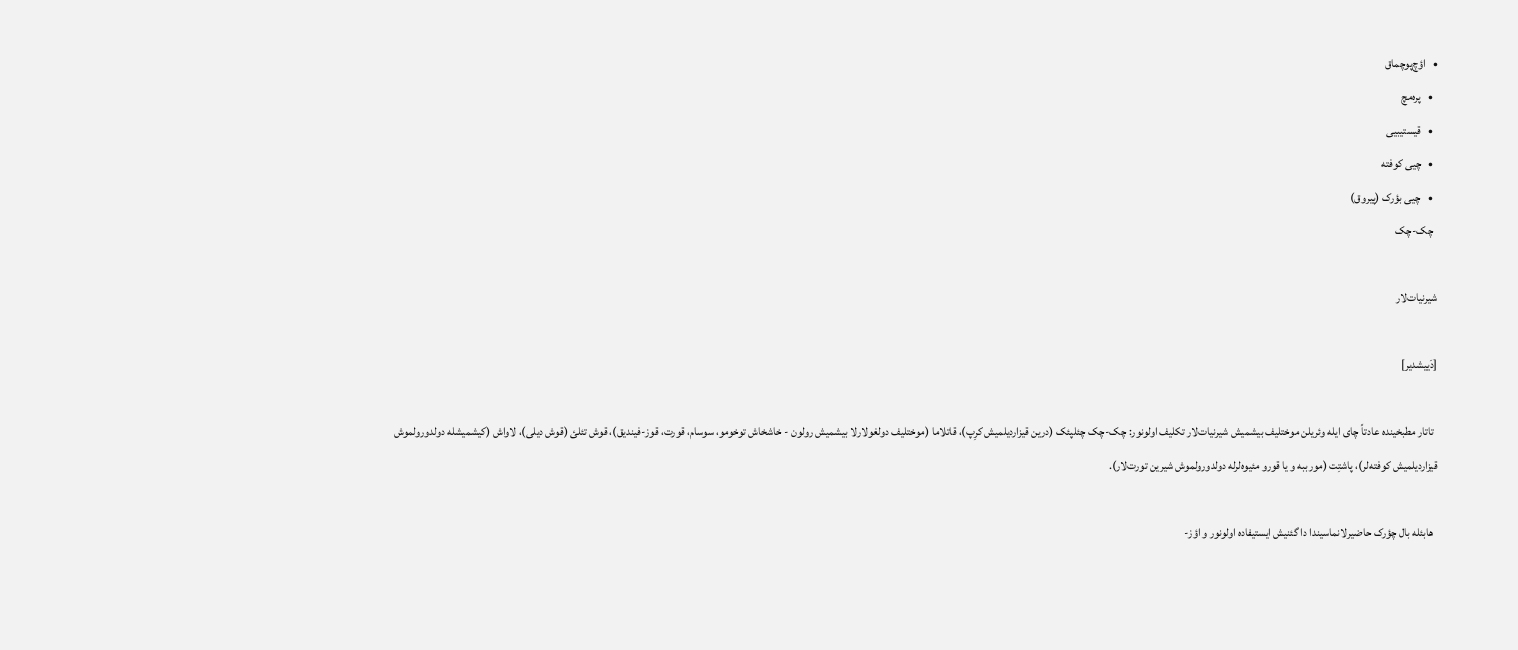•   اؤچ‌پوچماق
  •   پره‌مچ
  •   قیستیبیی
  •   چیی کوفته
  •   چیی بؤرک (پیروق)
  چک-چک

شیرنیات‌لار

[دَییشدیر]

  تاتار مطبخینده عادتاً چای ایله وئریلن موختلیف بیشمیش شیرنیات‌لار تکلیف اولونور: چک-چک چئلپئک (درین قیزاردیلمیش کرِپ)، قاتلاما (موختلیف دولغولارلا بیشمیش رولون - خاشخاش توخومو، سوسام، قورت، قوز-فیندیق)، قوش تئلئ (قوش دیلی)، لاواش (کیشمیشله دولدورولموش قیزاردیلمیش کوفته‌لر)، پاشتِت (مورببه و یا قورو مئیوه‌لرله دولدورولموش شیرین تورت‌لار).

  هابئله بال چؤرک حاضیرلانماسیندا دا گئنیش ایستیفاده اولونور و اؤز-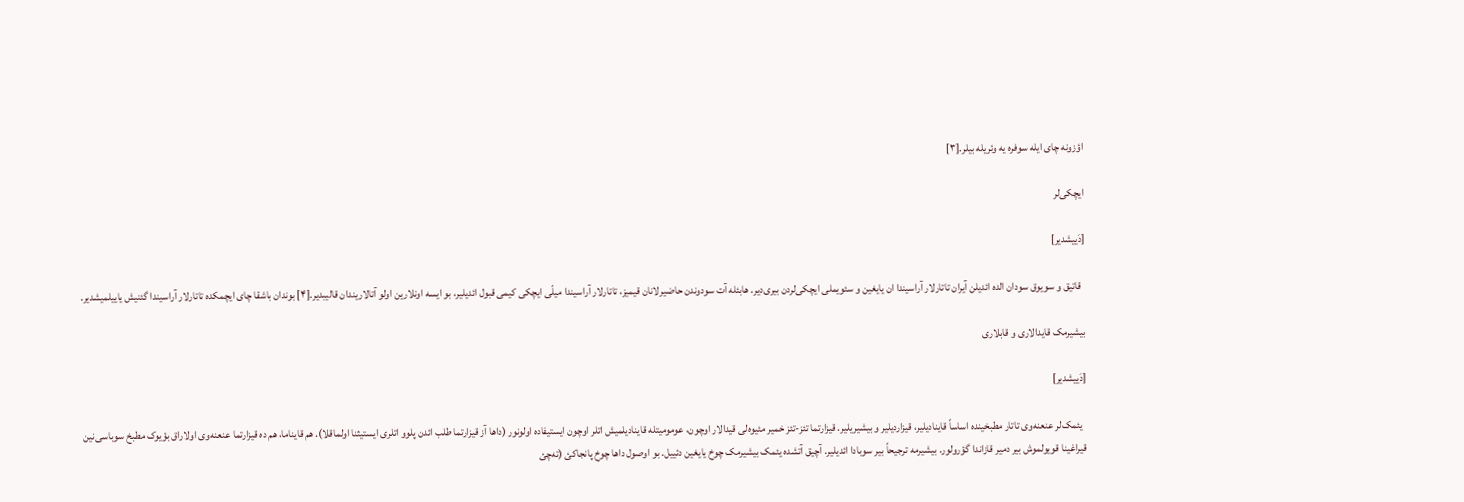اؤزونه چای ایله سوفره یه وئریله بیلر.[۳]

ایچکی‌لر

[دَییشدیر]

  قاتیق و سویوق سودان الده ائدیلن آیران تاتارلار آراسیندا ان یایغین و سئویملی ایچکی‌لردن بیری‌دیر. هابئله آت سودوندن حاضیرلانان قیمیز، تاتارلار آراسیندا میلّی ایچکی کیمی قبول ائدیلیر، بو ایسه اونلارین اولو آتالاریندان قالیبدیر.[۴] بوندان باشقا چای ایچمکده تاتارلار آراسیندا گئنیش یاییلمیشدیر.

بیشیرمک قایدالاری و قابلاری

[دَییشدیر]

  یئمک‌لر عنعنه‌وی تاتار مطبخینده اساساً قاینادیلیر، قیزاردیلیر و بیشیریلیر. قیزارتما تئز-تئز خمیر مئیوه‌لی قیدالار اوچون، عومومیتله قاینادیلمیش اتلر اوچون ایستیفاده اولونور (داها آز قیزارتما طلب ائدن پلوو اتلری ایستیثنا اولماقلا). هم قایناما، هم ده قیزارتما عنعنه‌وی اولاراق بؤیوک مطبخ سوباسی‌نین قیراغینا قویولموش بیر دمیر قازاندا گؤرولور. بیشیرمه ترجیحاً بیر سوبادا ائدیلیر. آچیق آتشده یئمک بیشیرمک چوخ یایغین دئییل. بو اوصول داها چوخ پانجاکئ (ته‌چئ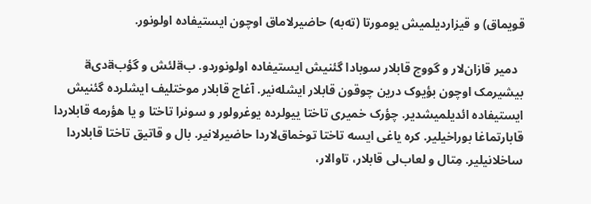قویماق) و قیزاردیلمیش یومورتا (ته‌به) حاضیرلاماق اوچون ایستیفاده اولونور.

  دمیر قازان‌لار و گووج قابلار سوبادا گئنیش ایستیفاده اولونوردو. بäلئش و گؤبäدیä بیشیرمک اوچون بؤیوک درین چوقون قابلار ایشله‌نیر. آغاج قابلار موختلیف ایشلرده گئنیش ایستیفاده ائدیلمیشدیر. چؤرک خمیری تاختا ییولرده یوغرولور و سونرا تاختا و یا هؤرمه قابلاردا قابارتماغا بوراخیلیر. کره یاغی ایسه تاختا توخماق‌لاردا حاضیرلانیر. بال و قاتیق تاختا قابلاردا ساخلانیلیر. مِتال و لعاب‌لی قابلار، تاوالار،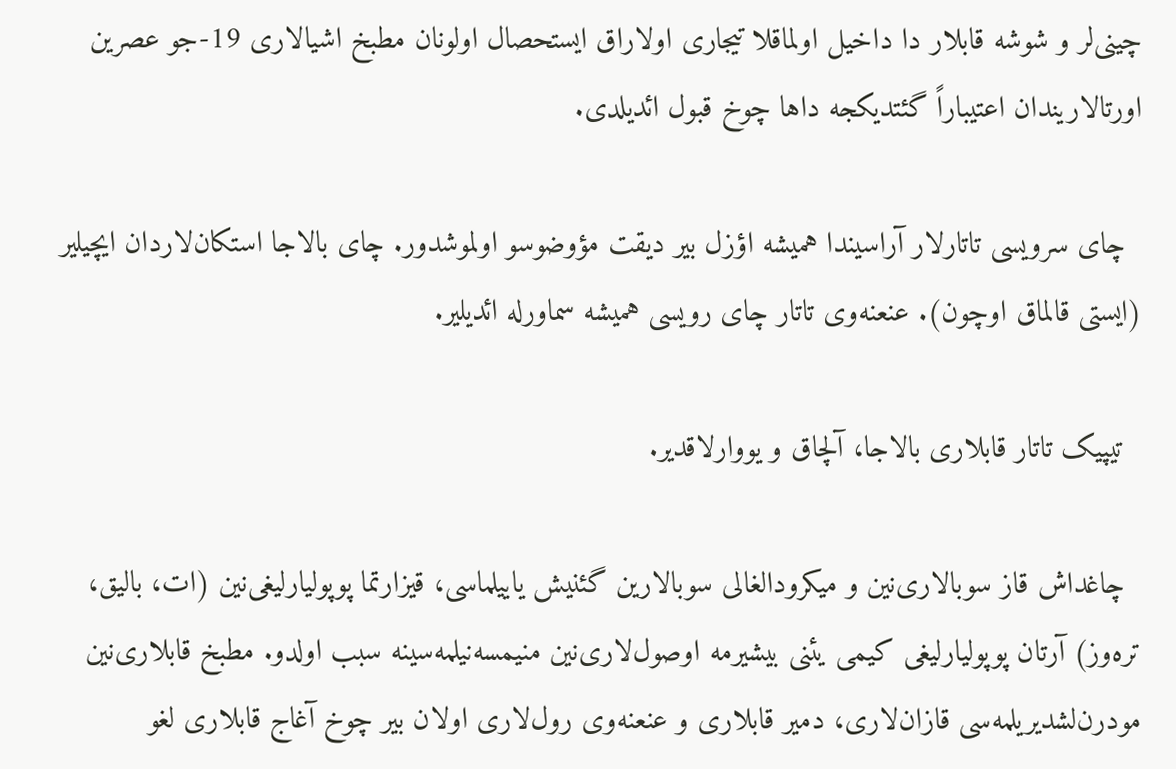چینی‌لر و شوشه قابلار دا داخیل اولماقلا تیجاری اولاراق ایستحصال اولونان مطبخ اشیالاری 19-جو عصرین اورتالاریندان اعتیباراً گئتدیکجه داها چوخ قبول ائدیلدی.

  چای سرویسی تاتارلار آراسیندا همیشه اؤزل بیر دیقت مؤوضوسو اولموشدور. چای بالاجا استکان‌لاردان ایچیلیر (ایستی قالماق اوچون). عنعنه‌وی تاتار چای رویسی همیشه سماورله ائدیلیر.

  تیپیک تاتار قابلاری بالاجا، آلچاق و یووارلاقدیر.

  چاغداش قاز سوبالاری‌نین و میکرودالغالی سوبالارین گئنیش یاییلماسی، قیزارتما پوپولیارلیغی‌نین (ات، بالیق، تره‌وز) آرتان پوپولیارلیغی کیمی یئنی بیشیرمه اوصول‌لاری‌نین منیمسه‌نیلمه‌سینه سبب اولدو. مطبخ قابلاری‌نین مودرن‌لشدیریلمه‌سی قازان‌لاری، دمیر قابلاری و عنعنه‌وی رول‌لاری اولان بیر چوخ آغاج قابلاری لغو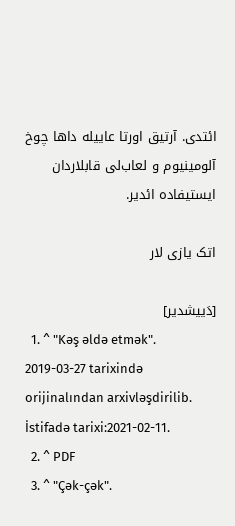ائتدی. آرتیق اورتا عاییله داها چوخ آلومینیوم و لعاب‌لی قابلاردان ایستیفاده ائدیر.

اتک یازی لار

[دَییشدیر]
  1. ^ "Kəş əldə etmək". 2019-03-27 tarixində orijinalından arxivləşdirilib. İstifadə tarixi:2021-02-11.
  2. ^ PDF
  3. ^ "Çək-çək".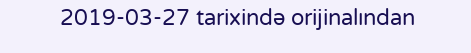2019-03-27 tarixində orijinalından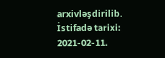arxivləşdirilib. İstifadə tarixi: 2021-02-11.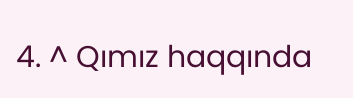4. ^ Qımız haqqında